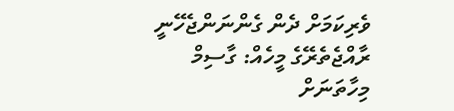ވެރިކަމަށް ދެން ގެންނަންޖެހޭނީ ރާއްޖެތެރޭގެ މީހެއް: ގާސިމް
މިހާތަނަށް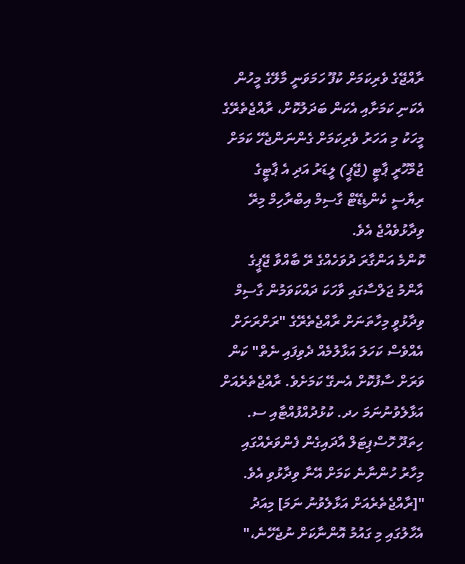ރާއްޖޭގެ ވެރިކަމަށް ކުފޫ ހަމަވަނީ މާލޭގެ މީހުން އެކަނި ކަމަށާއި އެކަން ބަދަލުކޮށް، ރާއްޖެތެރޭގެ މީހަކު މި އަހަރު ވެރިކަމަށް ގެންނަންޖެހޭ ކަމަށް ޖުމްހޫރީ ޕާޓީ (ޖޭޕީ) ލީޑަރު އަދި އެ ޕާޓީގެ ރިޔާސީ ކެންޑިޑޭޓް ގާސިމް އިބްރާހިމް މިރޭ ވިދާޅުވެއްޖެ އެވެ.
ކޮންމެ އަންގާރަ ދުވަހެއްގެ ރޭ ބާއްވާ ޖޭޕީގެ އާންމު ޖަލްސާގައި ވާހަކަ ދައްކަވަމުން ގާސިމް ވިދާޅުވީ މިހާތަނަށް ރާއްޖެތެރޭގެ "ރަށްރަށަށް އެއްވެސް ކަހަލަ އަޅާލުމެއް ދެވިފައި ނެތް" ކަން ވަރަށް ސާފުކޮށް އެނގޭ ކަމަށެވެ. ރާއްޖެތެރެއަށް އަޅާލެވުނުނަމަ ހދ. ކުޅުދުއްފުއްޓާއި ސ. ހިތަދޫ ހޮސްޕިޓަލް އާދައިގެން ފެންވަރެއްގައި މިހާރު ހުންނާނެ ކަމަށް އޭނާ ވިދާޅުވި އެވެ.
"[ރާއްޖެތެރެއަށް އަޅާލެވުނު ނަމަ] މިއަދު އެހާލުގައި މި ގައުމު އޮންނާކަށް ނުޖެހޭނެ،"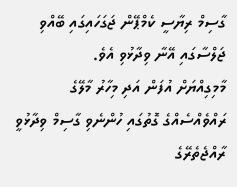ގާސިމް ރިޔާސީ ކެމްޕޭން ޖަގަހައިގައި ބޭއްވި ޖަލްސާގައި އޭނާ ވިދާޅުވި އެވެ.
މާމިގިއްޔަށް އުފަން އަދި މިހާރު މާލޭގެ ރައްވެއްސެއްގެ ގޮތުގައި ހުންނެވި ގާސިމް ވިދާޅުވީ ރާއްޖެތެރޭގެ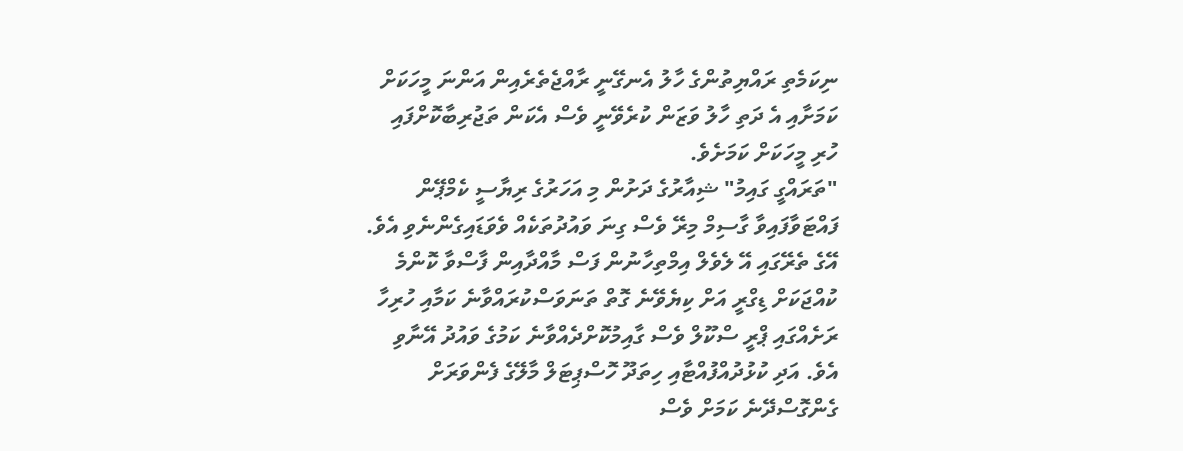ނިކަމެތި ރައްޔިތުންގެ ހާލު އެނގޭނީ ރާއްޖެތެރެއިން އަންނަ މީހަކަށް ކަމަށާއި އެ ދަތި ހާލު ވަޒަން ކުރެވޭނީ ވެސް އެކަން ތަޖުރިބާކޮށްފައި ހުރި މީހަކަށް ކަމަށެވެ.
"ތަރައްގީ ގައިމު" ޝިއާރުގެ ދަށުން މި އަހަރުގެ ރިޔާސީ ކެމްޕޭން ފައްޓަވާފައިވާ ގާސިމް މިރޭ ވެސް ގިނަ ވައުދުތަކެއް ވެވަޑައިގެންނެވި އެވެ. އޭގެ ތެރޭގައި އޭ ލެވެލް އިމްތިހާނުން ފަސް މާއްދާއިން ފާސްވާ ކޮންމެ ކުއްޖަކަށް ޑިގްރީ އަށް ކިޔެވޭނެ ގޮތް ތަނަވަސްކުރައްވާނެ ކަމާއި ހުރިހާ ރަށެއްގައި ޕްރީ ސްކޫލް ވެސް ގާއިމުކޮށްދެއްވާނެ ކަމުގެ ވައުދު އޭނާވި އެވެ. އަދި ކުޅުދުއްފުއްޓާއި ހިތަދޫ ހޮސްޕިޓަލް މާލޭގެ ފެންވަރަށް ގެންގޮސްދޭނެ ކަމަށް ވެސް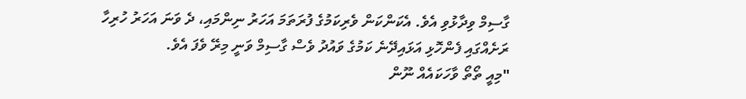ގާސިމް ވިދާޅުވި އެވެ. އެކަންކަން ވެރިކަމުގެ ފުރަތަމަ އަހަރު ނިންމައި، ދެ ވަނަ އަހަރު ހުރިހާ ރަށެއްގައި ފެންހޮޅި އަޅައިދޭނެ ކަމުގެ ވައުދު ވެސް ގާސިމް ވަނީ މިރޭ ވެފަ އެވެ.
"މިއީ ތޯތޯ ވާހަކައެއް ނޫން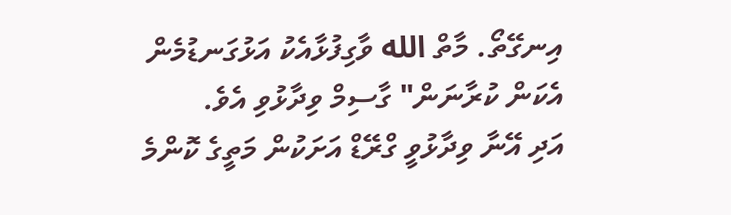އިނގޭތޯ. މާތް الله ވާގިފުޅާއެކު އަޅުގަނޑުމެން އެކަން ކުރާނަން" ގާސިމް ވިދާޅުވި އެވެ.
އަދި އޭނާ ވިދާޅުވީ ގްރޭޑް އަށަކުން މަތީގެ ކޮންމެ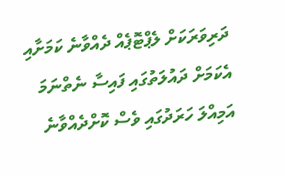ދަރިވަރަކަށް ލެޕްޓޮޕެއް ދެއްވާނެ ކަމަށާއި އެކަމަށް ދައުލަތުގައި ފައިސާ ނެތްނަމަ އަމިއްލަ ހަރަދުގައި ވެސް ކޮށްދެއްވާނެ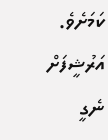ކަމަށެވެ.
އަރުޝީފަށް ނެގީ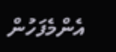އެންމެފަހުން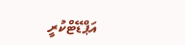އަޕްޑޭޓްކުރީ